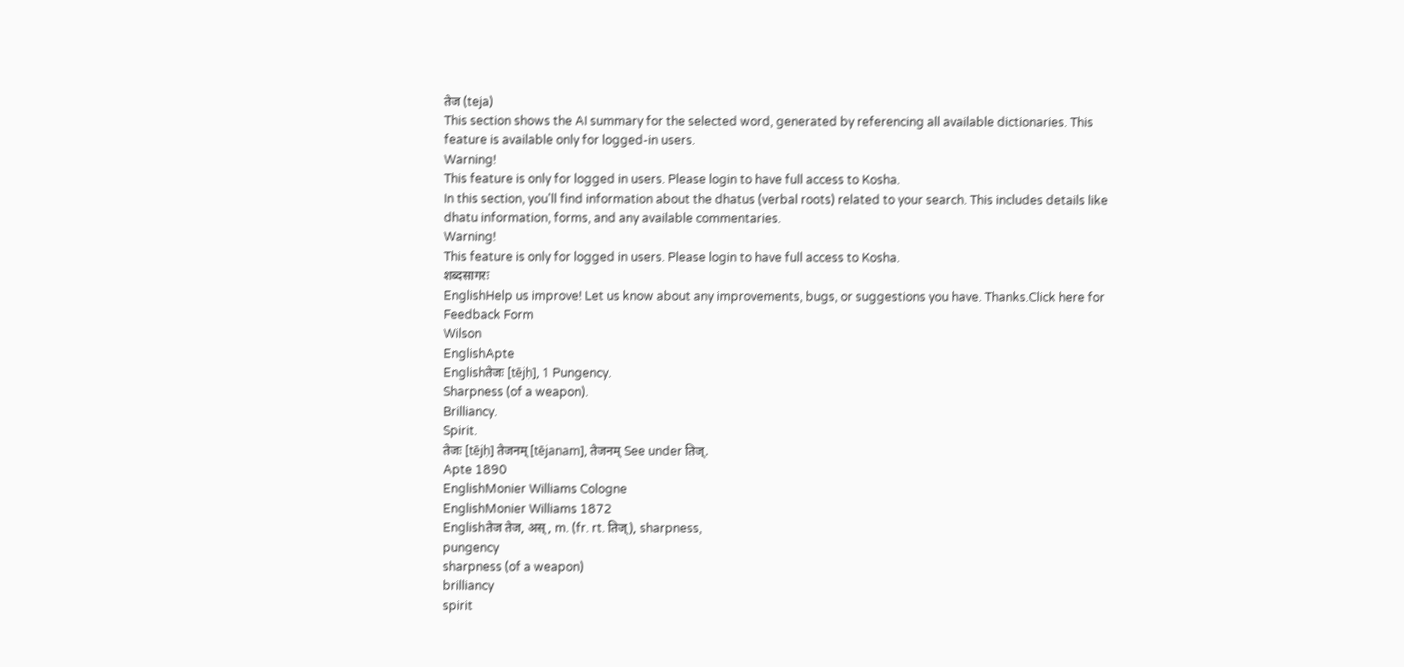तेज (teja)
This section shows the AI summary for the selected word, generated by referencing all available dictionaries. This feature is available only for logged-in users.
Warning!
This feature is only for logged in users. Please login to have full access to Kosha.
In this section, you'll find information about the dhatus (verbal roots) related to your search. This includes details like dhatu information, forms, and any available commentaries.
Warning!
This feature is only for logged in users. Please login to have full access to Kosha.
शब्दसागरः
EnglishHelp us improve! Let us know about any improvements, bugs, or suggestions you have. Thanks.Click here for Feedback Form
Wilson
EnglishApte
Englishतेजः [tējḥ], 1 Pungency.
Sharpness (of a weapon).
Brilliancy.
Spirit.
तेजः [tējḥ] तेजनम् [tējanam], तेजनम् See under तिज्.
Apte 1890
EnglishMonier Williams Cologne
EnglishMonier Williams 1872
Englishतेज तेज, अस्, m. (fr. rt. तिज्), sharpness,
pungency
sharpness (of a weapon)
brilliancy
spirit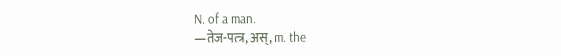N. of a man.
—तेज-पत्त्र, अस्, m. the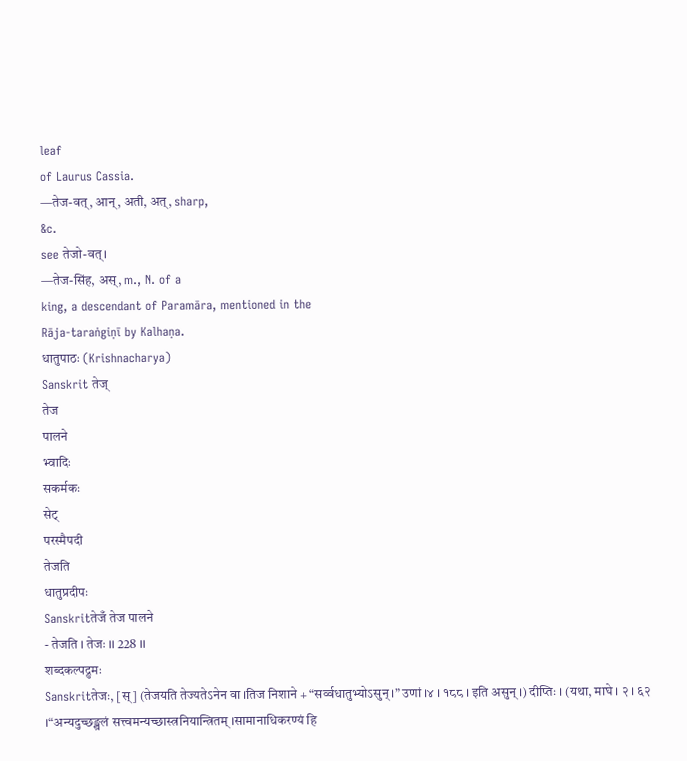leaf
of Laurus Cassia.
—तेज-वत्, आन्, अती, अत्, sharp,
&c.
see तेजो-वत्।
—तेज-सिंह, अस्, m., N. of a
king, a descendant of Paramāra, mentioned in the
Rāja-taraṅgiṇī by Kalhaṇa.
धातुपाठः (Krishnacharya)
Sanskrit तेज्
तेज
पालने
भ्वादिः
सकर्मकः
सेट्
परस्मैपदी
तेजति
धातुप्रदीपः
Sanskritतेजँ तेज पालने
- तेजति । तेजः ।। 228 ।।
शब्दकल्पद्रुमः
Sanskritतेजः, [स्] (तेजयति तेज्यतेऽनेन वा ।तिज निशाने + “सर्व्वधातुभ्योऽसुन् ।” उणां ।४ । १८८ । इति असुन् ।) दीप्तिः । (यथा, माघे । २ । ६२ ।“अन्यदुच्छङ्खलं सत्त्वमन्यच्छास्त्रनियान्त्रितम् ।सामानाधिकरण्यं हि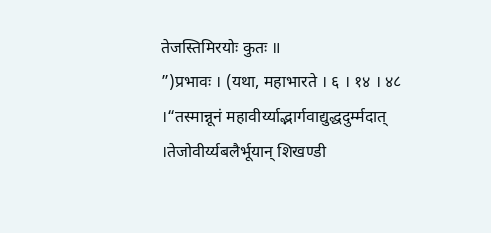तेजस्तिमिरयोः कुतः ॥
”)प्रभावः । (यथा, महाभारते । ६ । १४ । ४८ ।“तस्मान्नूनं महावीर्य्याद्भार्गवाद्युद्धदुर्म्मदात् ।तेजोवीर्य्यबलैर्भूयान् शिखण्डी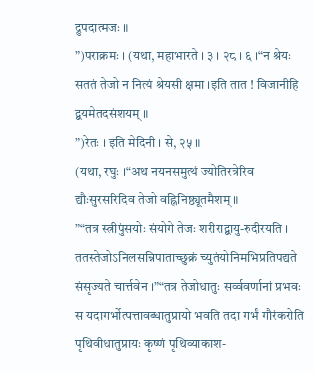द्रुपदात्मजः ॥
”)पराक्रमः । (यथा, महाभारते । ३ । २८ । ६ ।“न श्रेयः सततं तेजो न नित्यं श्रेयसी क्षमा ।इति तात ! विजानीहि द्बयमेतदसंशयम् ॥
”)रेतः । इति मेदिनी । से, २५ ॥
(यथा, रघुः ।“अथ नयनसमुत्थं ज्योतिरत्रेरिव द्यौःसुरसरिदिव तेजो वह्निनिष्ठ्यूतमैशम् ॥
”“तत्र स्त्रीपुंसयोः संयोगे तेजः शरीराद्बायु-रुदीरयति । ततस्तेजोऽनिलसन्निपाताच्छुक्रं च्युतंयोनिमभिप्रतिपद्यते संसृज्यते चार्त्तवेन ।”“तत्र तेजोधातुः सर्व्ववर्णानां प्रभवः स यदागर्भोत्पत्तावब्धातुप्रायो भवति तदा गर्भं गौरंकरोति पृथिवीधातुप्रायः कृष्णं पृथिव्याकाश-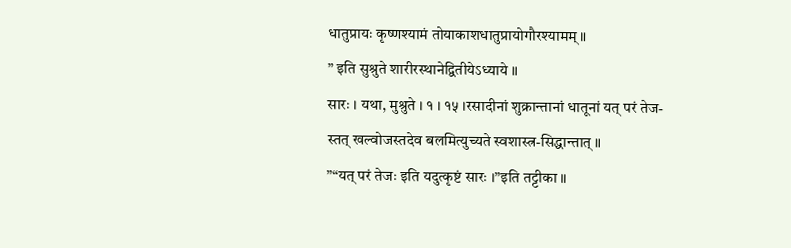धातुप्रायः कृष्णश्यामं तोयाकाशधातुप्रायोगौरश्यामम् ॥
” इति सुश्रुते शारीरस्थानेद्वितीयेऽध्याये ॥
सारः । यथा, मुश्रुते । १ । १५ ।रसादीनां शुक्रान्तानां धातूनां यत् परं तेज-स्तत् खल्वोजस्तदेव बलमित्युच्यते स्वशास्त्र-सिद्धान्तात् ॥
”“यत् परं तेजः इति यदुत्कृष्टं सारः ।”इति तट्टीका ॥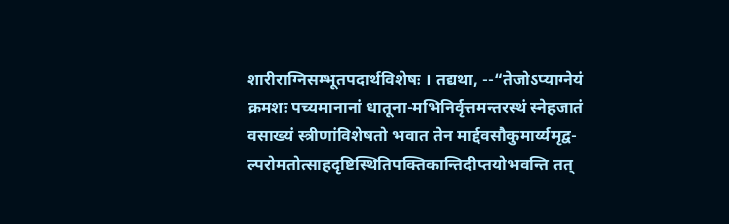शारीराग्निसम्भूतपदार्थविशेषः । तद्यथा, --“तेजोऽप्याग्नेयं क्रमशः पच्यमानानां धातूना-मभिनिर्वृत्तमन्तरस्थं स्नेहजातं वसाख्यं स्त्रीणांविशेषतो भवात तेन मार्द्दवसौकुमार्य्यमृद्व-ल्परोमतोत्साहदृष्टिस्थितिपक्तिकान्तिदीप्तयोभवन्ति तत्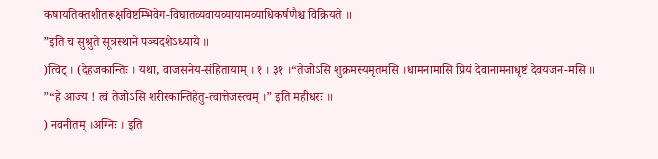कषायतिक्तशीतरूक्षविष्टम्भिवेग-विघातव्यवायव्यायामव्याधिकर्षणैश्च विक्रियते ॥
”इति च सुश्रुते सूत्रस्थाने पञ्चदशेऽध्याये ॥
)त्विट् । (देहजकान्तिः । यथा, वाजसनेय-संहितायाम् । १ । ३१ ।“तेजोऽसि शुक्रमस्यमृतमसि ।धामनामासि प्रियं देवानामनाधृष्टं देवयजन-मसि ॥
”“हे आज्य ! त्वं तेजोऽसि शरीरकान्तिहेतु-त्वात्तेजस्त्वम् ।” इति महीधरः ॥
) नवनीतम् ।अग्निः । इति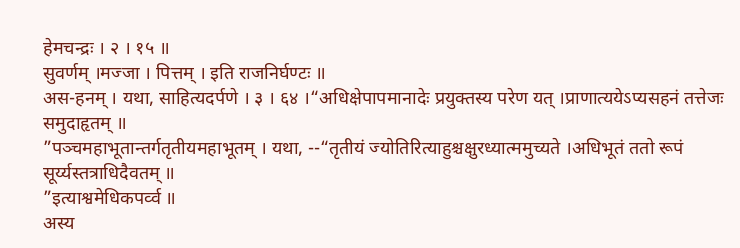हेमचन्द्रः । २ । १५ ॥
सुवर्णम् ।मज्जा । पित्तम् । इति राजनिर्घण्टः ॥
अस-हनम् । यथा, साहित्यदर्पणे । ३ । ६४ ।“अधिक्षेपापमानादेः प्रयुक्तस्य परेण यत् ।प्राणात्ययेऽप्यसहनं तत्तेजः समुदाहृतम् ॥
”पञ्चमहाभूतान्तर्गतृतीयमहाभूतम् । यथा, --“तृतीयं ज्योतिरित्याहुश्चक्षुरध्यात्ममुच्यते ।अधिभूतं ततो रूपं सूर्य्यस्तत्राधिदैवतम् ॥
”इत्याश्वमेधिकपर्व्व ॥
अस्य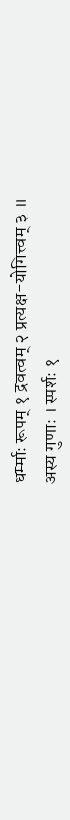धर्म्माः रूपम् १ द्रवत्वम् २ प्रत्यक्ष-योगित्त्वम् ३ ॥
अस्य गुणाः । स्पर्शः १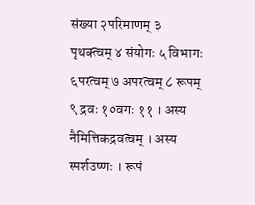संख्या २परिमाणम् ३ पृथक्त्वम् ४ संयोगः ५ विभागः ६परत्वम् ७ अपरत्वम् ८ रूपम् ९ द्रवः १०वगः ११ । अस्य नैमित्तिकद्रवत्वम् । अस्य स्पर्शउष्णः । रूपं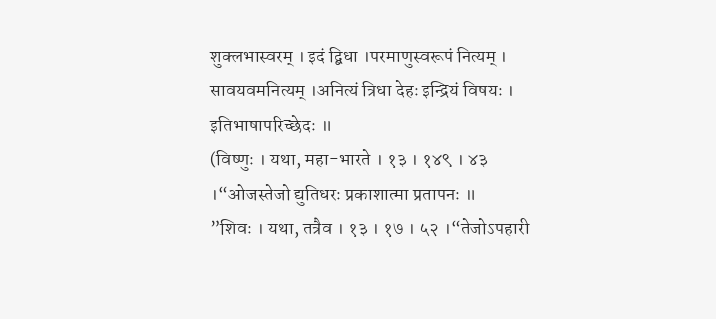शुक्लभास्वरम् । इदं द्बिधा ।परमाणुस्वरूपं नित्यम् । सावयवमनित्यम् ।अनित्यं त्रिधा देहः इन्द्रियं विषयः । इतिभाषापरिच्छेदः ॥
(विष्णुः । यथा, महा-भारते । १३ । १४९ । ४३ ।“ओजस्तेजो द्युतिधरः प्रकाशात्मा प्रतापनः ॥
”शिवः । यथा, तत्रैव । १३ । १७ । ५२ ।“तेजोऽपहारी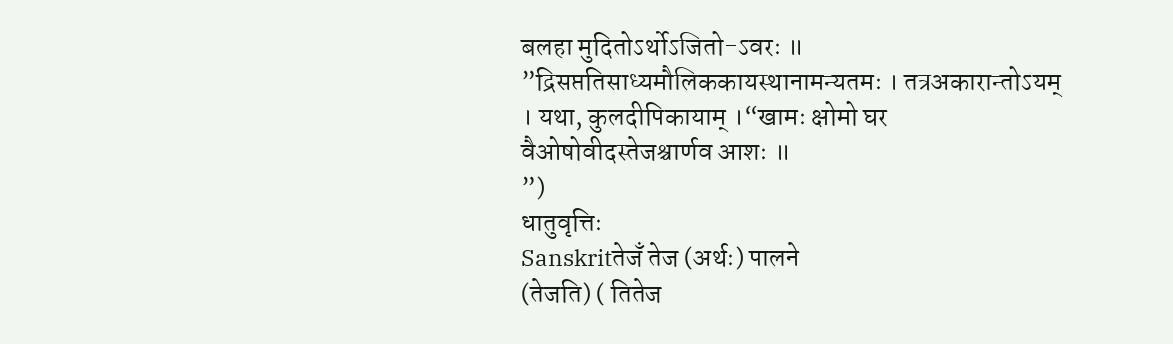बलहा मुदितोऽर्थोऽजितो-ऽवरः ॥
”द्रिसप्ततिसाध्यमौलिककायस्थानामन्यतमः । तत्रअकारान्तोऽयम् । यथा, कुलदीपिकायाम् ।“खामः क्षोमो घर वैओषोवीदस्तेजश्चार्णव आशः ॥
”)
धातुवृत्तिः
Sanskritतेजँ तेज (अर्थः) पालने
(तेजति) ( तितेज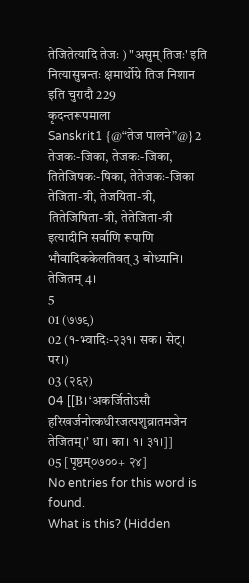तेजितेत्यादि तेजः ) "असुम् तिजः' इति नित्यासुन्नन्तः क्षमार्थोग्रे तिज निशान इति चुरादौ 229
कृदन्तरूपमाला
Sanskrit1 {@“तेज पालने”@} 2 तेजकः-जिका, तेजकः-जिका, तितेजिषकः-षिका, तेतेजकः-जिका
तेजिता-त्री, तेजयिता-त्री, तितेजिषिता-त्री, तेतेजिता-त्री
इत्यादीनि सर्वाणि रूपाणि भौवादिककेलतिवत् 3 बोध्यानि।
तेजितम् 4।
5
01 (७७९)
02 (१-भ्वादिः-२३१। सक। सेट्। पर।)
03 (२६२)
04 [[B। ‘अकर्जितोऽसौ हरिखर्जनोत्कधीरजत्पशुव्रातमजेन तेजितम्।’ धा। का। १। ३१।]]
05 [पृष्ठम्०७००+ २४]
No entries for this word is found.
What is this? (Hidden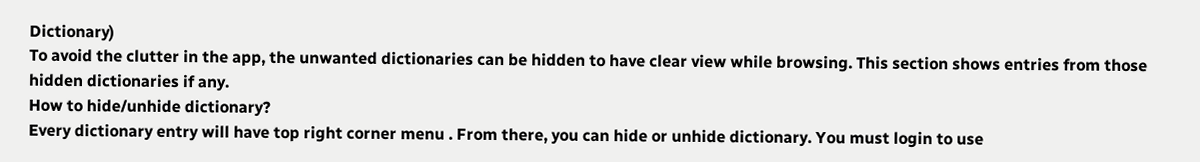Dictionary)
To avoid the clutter in the app, the unwanted dictionaries can be hidden to have clear view while browsing. This section shows entries from those hidden dictionaries if any.
How to hide/unhide dictionary?
Every dictionary entry will have top right corner menu . From there, you can hide or unhide dictionary. You must login to use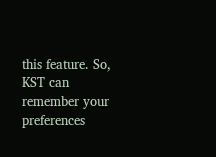this feature. So, KST can remember your preferences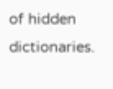of hidden dictionaries.